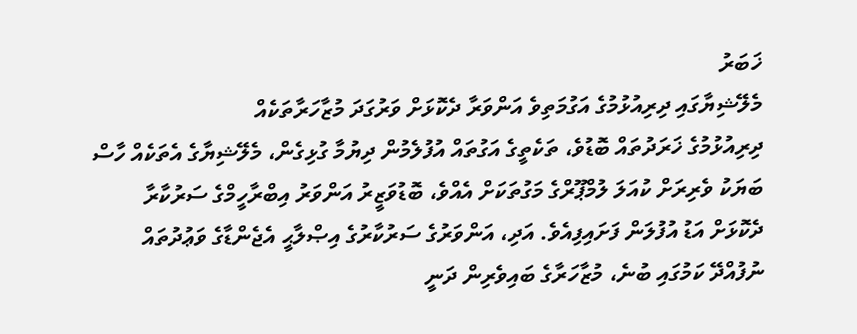ޚަބަރު
މެލޭޝިޔާގައި ދިރިއުޅުމުގެ އަގުމަތިވެ އަންވަރާ ދެކޮޅަށް ވަރުގަދަ މުޒާހަރާތަކެއް
ދިރިއުޅުމުގެ ޚަރަދުތައް ބޮޑުވެ، ތަކެތީގެ އަގުތައް އުފުލެމުން ދިޔުމާ ގުޅިގެން، މެލޭޝިޔާގެ އެތަކެއް ހާސް ބަޔަކު ވެރިރަށް ކުއަލަ ލުމްޕޫރްގެ މަގުތަކަށް އެއްވެ، ބޮޑުވަޒީރު އަންވަރު އިބްރާހީމްގެ ސަރުކާރާ ދެކޮޅަށް އަޑު އުފުލަން ފަށައިފިއެވެ. އަދި، އަންވަރުގެ ސަރުކާރުގެ އިޞްލާޙީ އެޖެންޑާގެ ވަޢުދުތައް ނުފުއްދޭ ކަމުގައި ބުނެ، މުޒާހަރާގެ ބައިވެރިން ދަނީ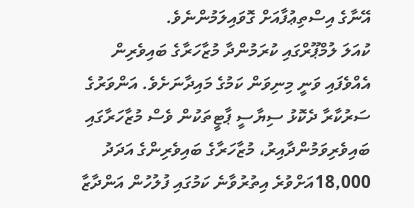އޭނާގެ އިސްތިޢުފާއަށް ގޮވައިލަމުންނެވެ.
ކުއަލަ ލުމްޕޫރްގައި ކުރަމުންދާ މުޒާހަރާގެ ބައިވެރިން އެއްވެފައި ވަނީ މިނިވަން ކަމުގެ މައިދާނަށެވެ. އަންވަރުގެ ސަރުކާރާ ދެކޮޅު ސިޔާސީ ޕާޓީތަކުން ވެސް މުޒާހަރާގައި ބައިވެރިވަމުންދާއިރު، މުޒާހަރާގެ ބައިވެރިންގެ އަދަދު 18,000އަށްވުރެ އިތުރުވާނެ ކަމުގައި ފުލުހުން އަންދާޒާ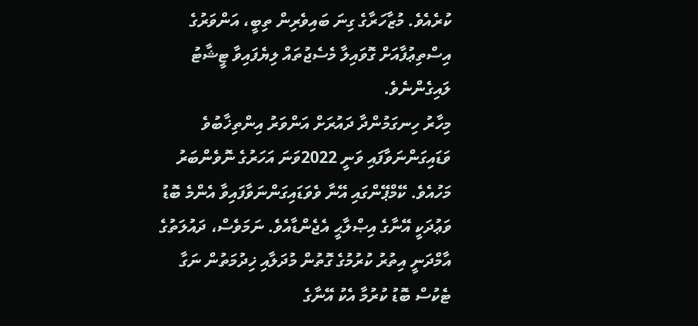ކުރެއެވެ. މުޒާހަރާގެ ގިނަ ބައިވެރިން ތިބީ، އަންވަރުގެ އިސްތިޢުފާއަށް ގޮވައިލާ މެސެޖުތައް ލިޔެފައިވާ ޓީޝާޓު ލައިގެންނެވެ.
މިހާރު ހިނގަމުންދާ ދައުރަށް އަންވަރު އިންތިޚާބުވެ ވަޑައިގަންނަވާފައި ވަނީ 2022ވަނަ އަހަރުގެ ނޮވެންބަރު މަހުއެވެ. ކޭމްޕޭންގައި އޭނާ ވެވަޑައިގަންނަވާފައިވާ އެންމެ ބޮޑު ވަޢުދަކީ އޭނާގެ އިޞްލާޙީ އެޖެންޑާއެވެ. ނަމަވެސް، ދައުލަތުގެ އާމްދަނީ އިތުރު ކުރުމުގެ ގޮތުން މުދަލާއި ޚިދުމަތުން ނަގާ ޓެކުސް ބޮޑު ކުރުމާ އެކު އޭނާގެ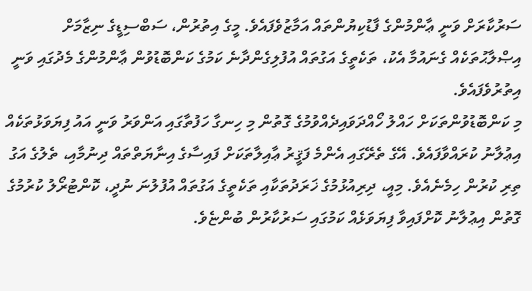ސަރުކާރަށް ވަނީ ޢާންމުންގެ ފާޑުކިޔުންތައް އަމާޒުވެފައެވެ. މީގެ އިތުރުން، ސަބްސިޑީގެ ނިޒާމަށް އިޞްލާޙުތަކެއް ގެނައުމާ އެކު، ތަކެތީގެ އަގުތައް އުފުލިގެންދާނެ ކަމުގެ ކަންބޮޑުވުން ޢާންމުންގެ މެދުގައި ވަނީ އިތުރުވެފައެވެ.
މި ކަންބޮޑުވުންތަކަށް ހައްލު ހޯއްދަވައިދެއްވުމުގެ ގޮތުން މި ހިނގާ ހަފުތާގައި އަންވަރު ވަނީ އައު ފިޔަވަޅުތަކެއް އިޢުލާނު ކުރައްވާފައެވެ. އޭގެ ތެރޭގައި އެންމެ ފަޤީރު ޢާއިލާތަކަށް ފައިސާގެ އިނާޔަތްތައް ދިނުމާއި، ތެލުގެ އަގު ތިރި ކުރުން ހިމެނެއެވެ. މިއީ، ދިރިއުޅުމުގެ ޚަރަދުތަކާއި ތަކެތީގެ އަގުތައް އުފުލުނަ ނުދީ، ކޮންޓުރޯލު ކުރުމުގެ ގޮތުން އިޢުލާނު ކޮށްފައިވާ ފިޔަވަޅެއް ކަމުގައި ސަރުކާރުން ބުންޏެވެ.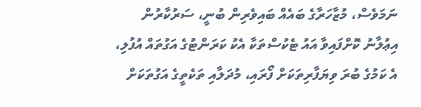ނަމަވެސް، މުޒާހަރާގެ ބައެއް ބައިވެރިން ބުނީ، ސަރުކާރުން އިޢުލާނު ކޮށްފައިވާ އައު ޓެކުސްތަކާ އެކު ކަރަންޓުގެ އަގުތައް އުފުލި، އެ ކަމުގެ ބުރަ ވިޔަފާރިތަކަށް ފޯރައި، މުދަލާއި ތަކެތީގެ އަގުތަކަށް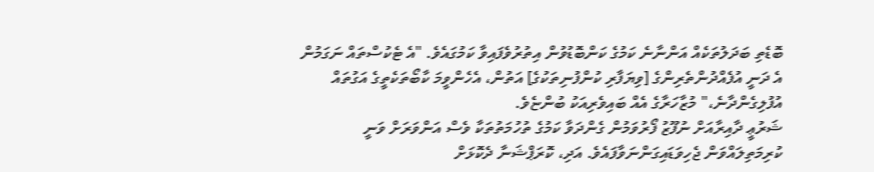ބޮޑެތި ބަދަލުތަކެއް އަންނާނެ ކަމުގެ ކަންބޮޑުވުން އިތުރުވެފައިވާ ކަމުގައެވެ. "އެ ޓެކުސްތައް ނަގަމުން އެ ދަނީ އުފެއްދުންތެރިންގެ [ވިޔަފާރި ކުންފުނިތަކުގެ] އަތުން، އެހެންވީމަ ކާބޯތަކެތީގެ އަގުތައް އުފުލިގެންދާނެ،" މުޒާހަރާގެ އެއް ބައިވެރިއަކު ބުންޏެވެ.
ޝަރުޢީ ދާއިރާއަށް ނުފޫޒު ފޯރުވަމުން ގެންދަވާ ކަމުގެ ތުހުމަތުތަކާ ވެސް އަންވަރަށް ވަނީ ކުރިމަތިލައްވަން ޖެހިވަޑައިގަންނަވާފައެވެ. އަދި، ކޮރަޕްޝަނާ ދެކޮޅަށް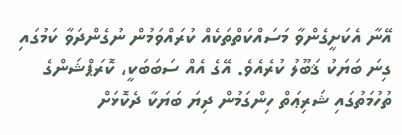އޭނާ އެކަށީގެންވާ މަސައްކަތްތަކެއް ކުރައްވަމުން ނުގެންދަވާ ކަމުގައި ގިނަ ބަޔަކު ޤަބޫލު ކުރެއެވެ. އޭގެ އެއް ސަބަބަކީ، ކޮރަޕްޝަންގެ ތުހުމަތުގައި ޝަރިޢަތް ހިންގަމުން ދިޔަ ބަޔަކާ ދެކޮޅަށް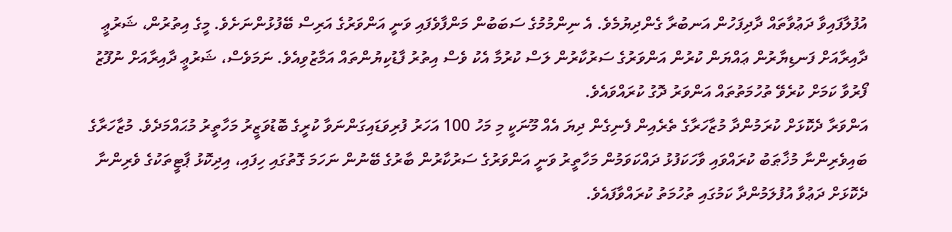އުފުލާފައިވާ ދަޢުވާތައް ދާދިފަހުން އަނބުރާ ގެންދިޔުމެވެ. އެ ނިންމުމުގެ ސަބަބުން މަންފާވެފައި ވަނީ އަންވަރުގެ އަރިސް ބޭފުޅުންނަށެވެ. މީގެ އިތުރުން، ޝަރުޢީ ދާއިރާއަށް ފަނޑިޔާރުން ޢައްޔަން ކުރުން އަންވަރުގެ ސަރުކާރުން ލަސް ކުރުމާ އެކު ވެސް އިތުރު ފާޑުކިޔުންތައް އަމާޒުވިއެވެ. ނަމަވެސް، ޝަރުޢީ ދާއިރާއަށް ނުފޫޒު ފޯރުވާ ކަމަށް ކުރެވޭ ތުހުމަތުތައް އަންވަރު ދޮގު ކުރައްވައެވެ.
އަންވަރާ ދެކޮޅަށް ކުރަމުންދާ މުޒާހަރާގެ ތެރެއިން ފެނިގެން ދިޔަ އެއް މޫނަކީ މި މަހު 100 އަހަރު ފުރިވަޑައިގަންނަވާ ކުރީގެ ބޮޑުވަޒީރު މަހާތީރު މުޙައްމަދެވެ. މުޒާހަރާގެ ބައިވެރިންނާ މުޚާޠަބު ކުރައްވައި ވާހަކަފުޅު ދައްކަވަމުން މަހާތީރު ވަނީ އަންވަރުގެ ސަރުކާރުން ބާރުގެ ބޭނުން ނަހަމަ ގޮތުގައި ހިފައި، އިދިކޮޅު ޕާޓީތަކުގެ ވެރިންނާ ދެކޮޅަށް ދަޢުވާ އުފުލަމުންދާ ކަމުގައި ތުހުމަތު ކުރައްވާފައެވެ.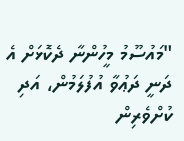"މައުސޫމު މީހުންނާ ދެކޮޅަށް އެ ދަނީ ދަޢުވާ އުފުލަމުން، އަދި ކުށްވެރިން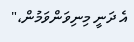އެ ދަނީ މިނިވަންވަމުން،"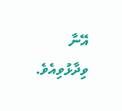އޭނާ ވިދާޅުވިއެވެ.